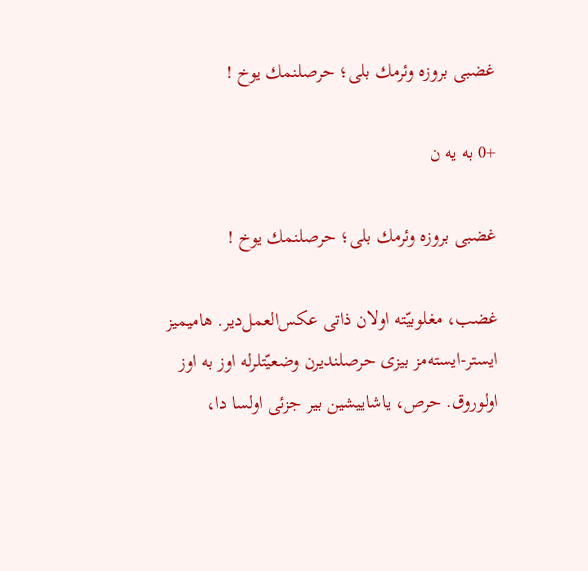غضبی بروزه وئرمك بلی؛ حرصلنمك یوخ !

+0 به یه ن

غضبی بروزه وئرمك بلی؛ حرصلنمك یوخ !

غضب، مغلوبیّته اولان ذاتی عكس‌العمل‌دیر. هامیمیز ایستر-ایسته‌مز بیزی حرصلندیرن وضعیّتلرله اوز به اوز اولوروق. حرص، یاشاییشین بیر جزئی اولسا دا،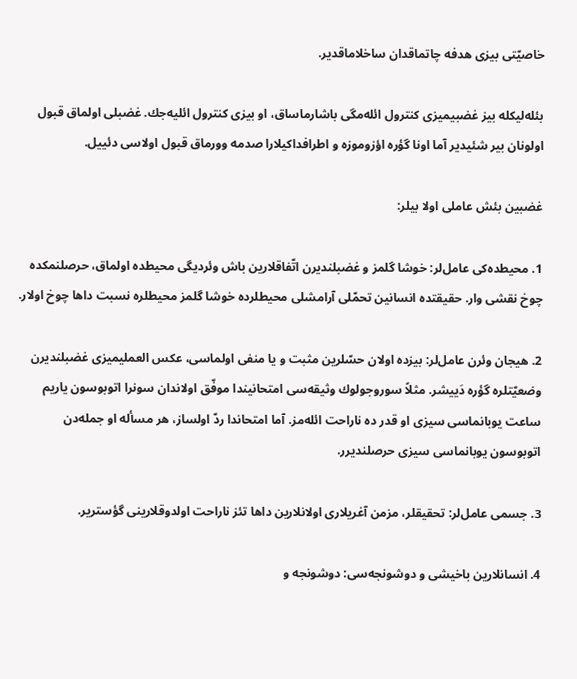خاصیّتی بیزی هدفه چاتماقدان ساخلاماقدیر.

بئله‌لیكله بیز غضبیمیزی كنترول ائله‌مگی باشارماساق، او بیزی كنترول ائلیه‌جك. غضبلی اولماق قبول اولونان بیر شئیدیر آما اونا گؤره اؤزوموزه و اطرافداكیلارا صدمه وورماق قبول اولاسی دئییل.

غضبین بئش عاملی اولا بیلر:

1. محیطده‌كی عامل‌لر: خوشا گلمز و غضبلندیرن اتّفاقلارین باش وئردیگی محیطده اولماق، حرصلنمكده چوخ نقشی وار. حقیقتده انسانین تحمّلی آرامشلی محیطلرده خوشا گلمز محیطلره نسبت داها چوخ اولار.

2. هیجان وئرن عامل‌لر: بیزده اولان حسّلرین مثبت و یا منفی اولماسی، عكس العملیمیزی غضبلندیرن وضعیّتلره گؤره دَییشر. مثلاً سوروجولوك وثیقه‌سی امتحانیندا موفّق اولاندان سونرا اتوبوسون یاریم ساعت یوبانماسی سیزی او قدر ده ناراحت ائله‌مز. آما امتحاندا ردّ اولساز، هر مسأله او جمله‌دن اتوبوسون یوبانماسی سیزی حرصلندیرر.

3. جسمی عامل‌لر: تحقیقلر، مزمن آغریلاری اولانلارین داها تئز ناراحت اولدوقلارینی گؤستریر.

4. انسانلارین باخیشی و دوشونجه‌سی: دوشونجه و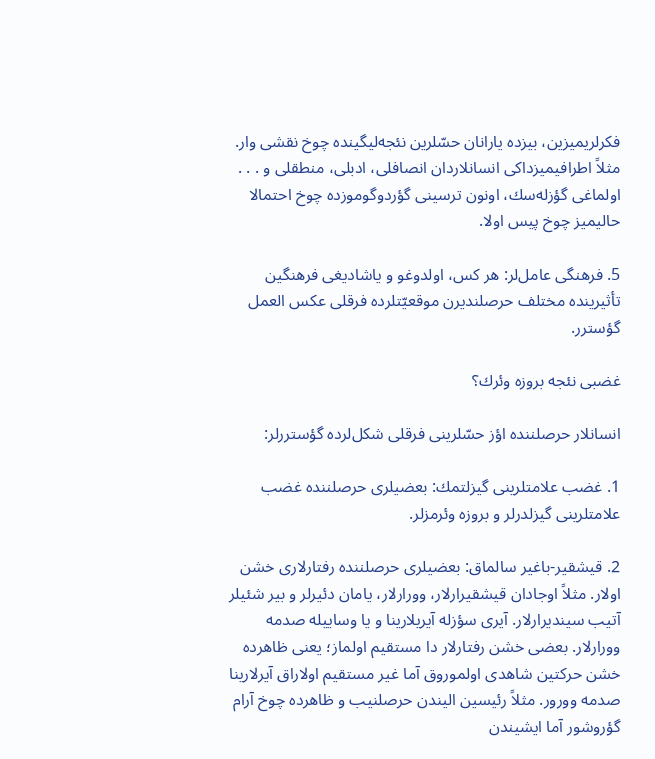فكرلریمیزین، بیزده یارانان حسّلرین نئجه‌لیگینده چوخ نقشی وار. مثلاً اطرافیمیزداكی انسانلاردان انصافلی، ادبلی، منطقلی و . . . اولماغی گؤزله‌سك، اونون ترسینی گؤردوگوموزده چوخ احتمالا حالیمیز چوخ پیس اولا.

5. فرهنگی عامل‌لر: هر كس، اولدوغو و یاشادیغی فرهنگین تأثیرینده مختلف حرصلندیرن موقعیّتلرده فرقلی عكس العمل گؤسترر.

غضبی نئجه بروزه وئرك؟

انسانلار حرصلننده اؤز حسّلرینی فرقلی شكل‌لرده گؤستررلر:

1. غضب علامتلرینی گیزلتمك: بعضیلری حرصلننده غضب علامتلرینی گیزلدرلر و بروزه وئرمزلر.

2. قیشقیر-باغیر سالماق: بعضیلری حرصلننده رفتارلاری خشن اولار. مثلاً اوجادان قیشقیرارلار، وورارلار، یامان دئیرلر و بیر شئیلر آتیب سیندیرارلار. آیری سؤزله آیریلارینا و یا وساییله صدمه وورارلار. بعضی خشن رفتارلار دا مستقیم اولماز؛ یعنی ظاهرده خشن حركتین شاهدی اولموروق آما غیر مستقیم اولاراق آیرلارینا صدمه وورور. مثلاً رئیسین الیندن حرصلنیب و ظاهرده چوخ آرام گؤروشور آما ایشیندن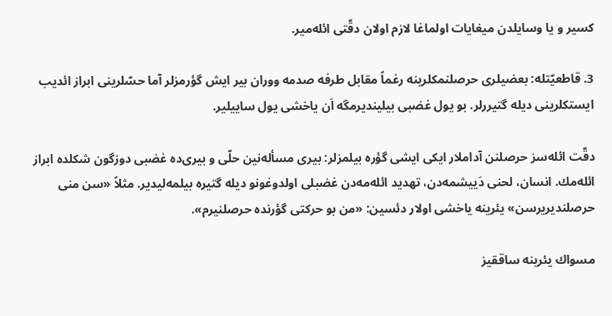كسیر و یا وسایلدن میغایات اولماغا لازم اولان دقّتی ائله‌میر.

3. قاطعیّتله: بعضیلری حرصلنمكلرینه رغماً مقابل طرفه صدمه ووران بیر ایش گؤرمزلر آما حسّلرینی ابراز ائدیب ایستكلرینی دیله گتیررلر. بو یول غضبی بیلیندیرمگه اَن یاخشی یول ساییلیر.

دقّت ائله‌سز حرصلنن آداملار ایكی ایشی گؤره بیلمزلر: بیری مسأله‌نین حلّی و بیری‌ده غضبی دوزگون شكلده ابراز ائله‌مك. انسان، لحنی دَییشمه‌دن، تهدید ائله‌مه‌دن غضبلی اولدوغونو دیله گتیره بیلمه‌لیدیر. مثلاً «سن منی حرصلندیریرسن» یئرینه یاخشی اولار دئسین: «من بو حركتی گؤرنده حرصلنیرم».

مسواك یئرینه ساققیز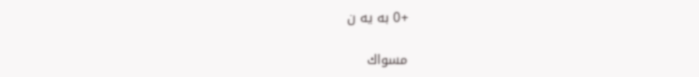+0 به یه ن

مسواك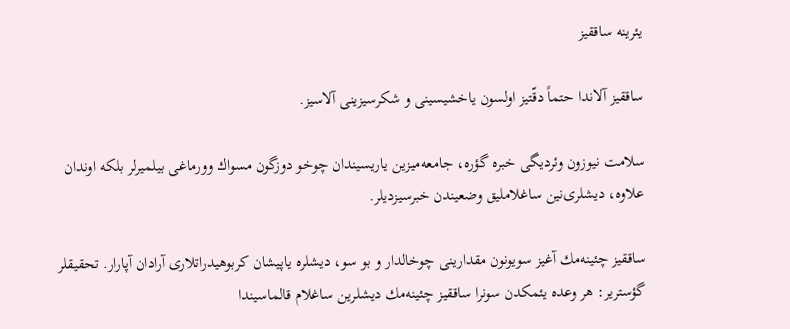یئرینه ساققیز

ساققیز آلاندا حتماً دقّتیز اولسون یاخشیسینی و شكرسیزینی آلاسیز.

سلامت نیوزون وئردیگی خبره گؤره، جامعه‌میزین یاریسیندان چوخو دوزگون مسواك وورماغی بیلمیرلر بلكه اوندان علاوه، دیشلری‌نین ساغلاملیق وضعیندن خبرسیزدیلر.

ساققیز چئینه‌مك آغیز سویونون مقدارینی چوخالدار و بو سو، دیشلره یاپیشان كربوهیدراتلاری آرادان آپارار. تحقیقلر گؤستریر: هر وعده یئمكدن سونرا ساققیز چئینه‌مك دیشلرین ساغلام قالماسیندا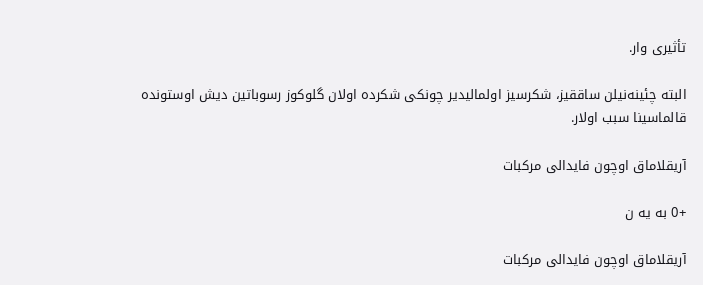تأثیری وار.

البته چئینه‌نیلن ساققیز، شكرسیز اولمالیدیر چونكی شكرده اولان گلوكوز رسوباتین دیش اوستونده قالماسینا سبب اولار.

آریقلاماق اوچون فایدالی مركبات

+0 به یه ن

آریقلاماق اوچون فایدالی مركبات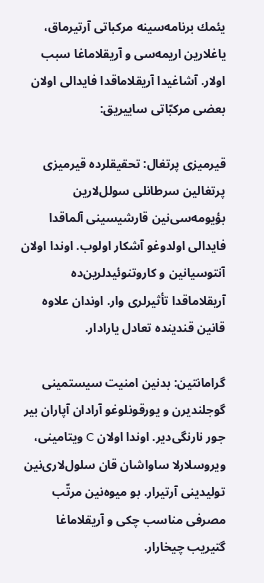یئمك برنامه‌سینه مركباتی آرتیرماق، یاغلارین اریمه‌سی و آریقلاماغا سبب اولار. آشاغیدا آریقلاماقدا فایدالی اولان بعضی مركبّاتی ساییریق:

قیرمیزی پرتغال: تحقیقلرده قیرمیزی پرتغالین سرطانلی سولل‌لارین بؤیومه‌سی‌نین قارشیسینی آلماقدا فایدالی اولدوغو آشكار اولوب. اوندا اولان آنتوسیانین و كاروتنوئیدلرین‌ده آریقلاماقدا تأثیرلری وار. اوندان علاوه قانین قندینده تعادل یارادار.

گرامانتین: بدنین امنیت سیستمینی گوجلندیرن و یورقونلوغو آرادان آپاران بیر جور نارنگی‌دیر. اوندا اولان C ویتامینی، ویروسلارلا ساواشان قان سلول‌لاری‌نین تولیدینی آرتیرار. بو میوه‌نین مرتّب مصرفی مناسب چكی و آریقلاماغا گتیریب چیخارار.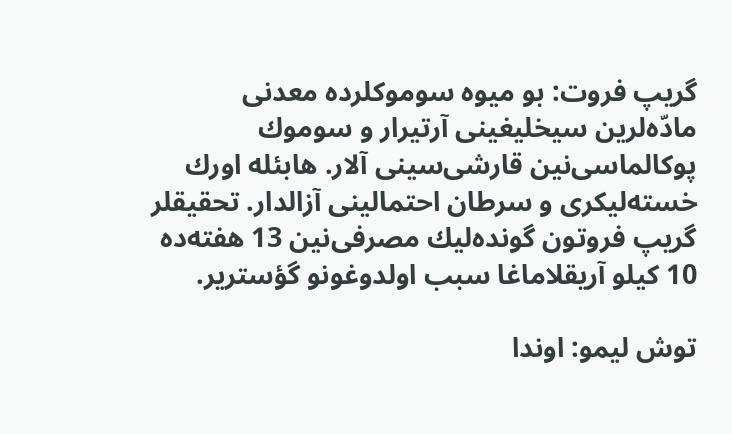گریپ فروت: بو میوه سوموكلرده معدنی مادّه‌لرین سیخلیغینی آرتیرار و سوموك پوكالماسی‌نین قارشی‌سینی آلار. هابئله اورك خسته‌لیكری و سرطان احتمالینی آزالدار. تحقیقلر گریپ فروتون گونده‌لیك مصرفی‌نین 13 هفته‌ده 10 كیلو آریقلاماغا سبب اولدوغونو گؤستریر.

توش لیمو: اوندا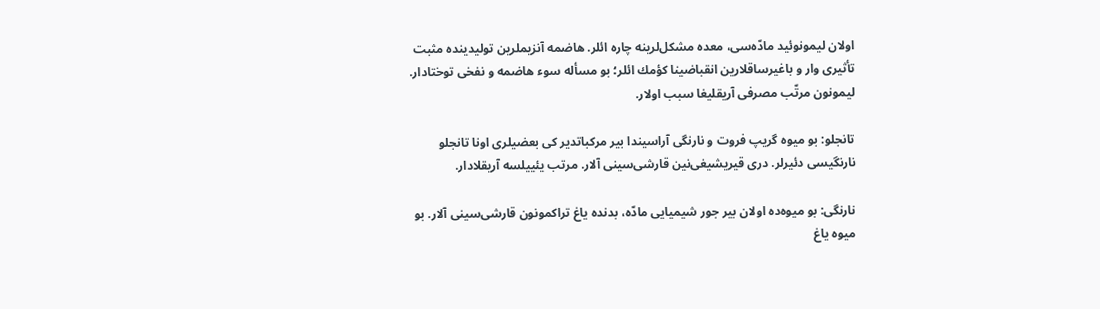اولان لیمونوئید مادّه‌سی، معده مشكل‌لرینه چاره ائلر. هاضمه آنزیملرین تولیدینده مثبت تأثیری وار و باغیرساقلارین انقباضینا كؤمك ائلر؛ بو مسأله سوء هاضمه و نفخی توختادار. لیمونون مرتّب مصرفی آریقلیغا سبب اولار.

تانجلو: بو میوه‌ گریپ فروت و نارنگی آراسیندا بیر مركباتدیر كی بعضیلری اونا تانجلو نارنگیسی دئیرلر. دری‌ قیریشیغی‌نین قارشی‌سینی آلار. مرتب یئییلسه آریقلادار.

نارنگی: بو میوه‌ده اولان بیر جور شیمیایی مادّه، بدنده یاغ تراكمونون قارشی‌سینی آلار. بو میوه یاغ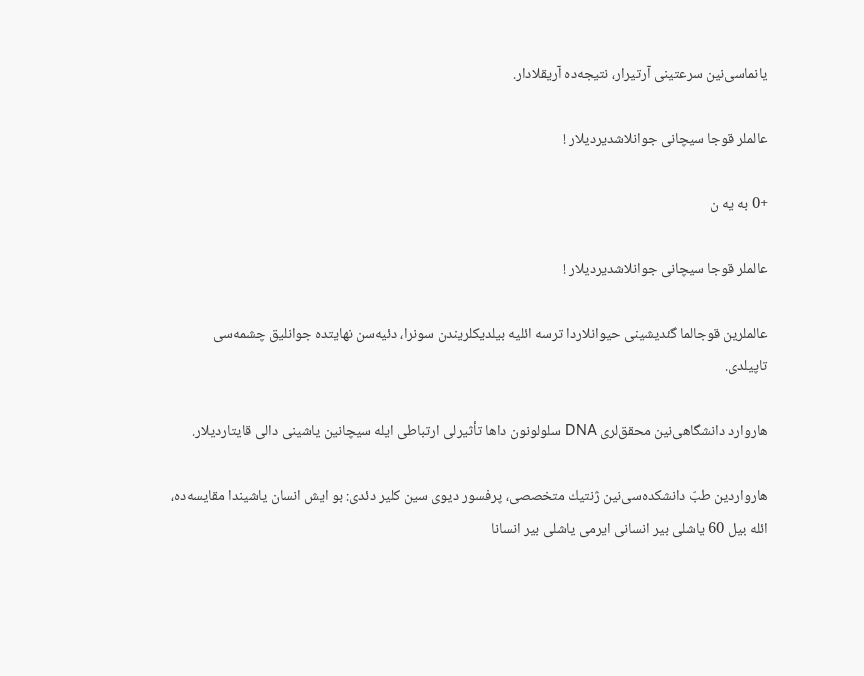یانماسی‌نین سرعتینی آرتیرار، نتیجه‌ده آریقلادار.

عالملر قوجا سیچانی جوانلاشدیردیلار !

+0 به یه ن

عالملر قوجا سیچانی جوانلاشدیردیلار !

عالملرین قوجالما گئدیشینی حیوانلاردا ترسه ائلیه بیلدیكلریندن سونرا، دئیه‌سن نهایتده جوانلیق چشمه‌سی تاپیلدی.

هاروارد دانشگاهی‌نین محقق‌لری DNA سلولونون داها تأثیرلی ارتباطی ایله سیچانین یاشینی دالی قایتاردیلار.

هارواردین طبّ دانشكده‌سی‌نین ژنتیك متخصصی، پرفسور دیوی سین كلیر دئدی: بو ایش انسان یاشیندا مقایسه‌ده، ائله بیل 60 یاشلی بیر انسانی ایرمی یاشلی بیر انسانا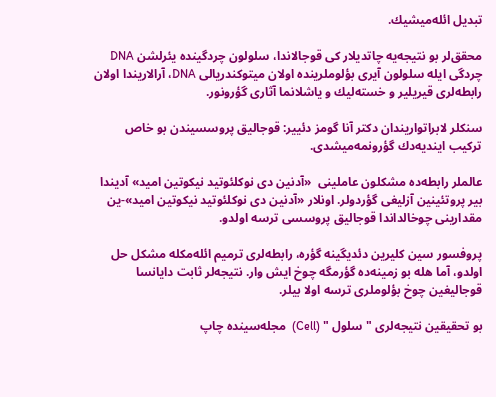تبدیل ائله‌میشیك.

محقق‌لر بو نتیجه‌یه چاتدیلار كی قوجالاندا، سلولون چردگینده یئرلشن DNA چردگی ایله سلولون آیری بؤلوملرینده اولان میتوكندریالی DNA، آرالاریندا اولان رابطه‌لری قیریلیر و خسته‌لیك و یاشلانما آثاری گؤرونور.

سنكلر لابراتواریندان دكتر آنا گومز دئییر: قوجالیق پروسسیندن بو خاص تركیب ایندیه‌دك گؤرونمه‌میشدی.

عالملر رابطه‌ده مشكلون عاملینی  «آدنین دی نوكلئوتید نیكوتین امید» آدیندا بیر پروتئینین آزلیغی گؤردولر. اونلار «آدنین دی نوكلئوتید نیكوتین امید»-ین مقدارینی چوخالداندا قوجالیق پروسسی ترسه اولدو.

پروفسور سین كلیرین دئدیگینه گؤره، رابطه‌لری ترمیم ائله‌مكله مشكل حل اولدو، آما هله بو زمینه‌ده گؤرمگه چوخ ایش وار. نتیجه‌لر ثابت دایانسا قوجالیغین چوخ بؤلوملری ترسه اولا بیلر.

بو تحقیقین نتیجه‌لری " سلول " (Cell)  مجله‌سینده چاپ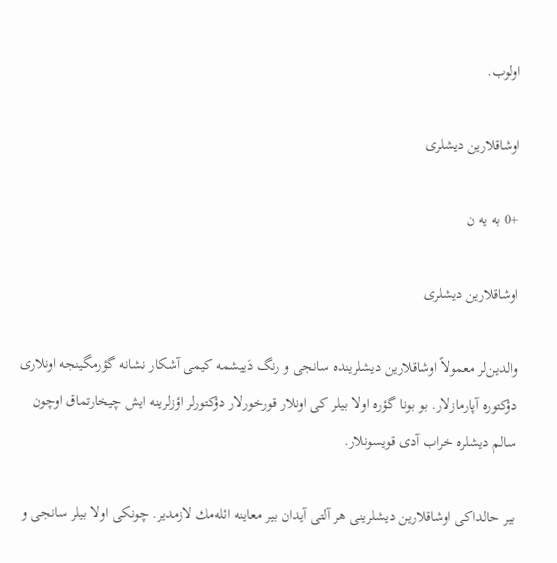اولوب.

اوشاقلارین دیشلری

+0 به یه ن

اوشاقلارین دیشلری

والدین‌لر معمولاً اوشاقلارین دیشلرینده سانجی و رنگ دَییشمه كیمی آشكار نشانه گؤرمگینجه اونلاری دؤكتوره آپارمازلار. بو بونا گؤره اولا بیلر كی اونلار قورخورلار دؤكتورلر اؤزلرینه ایش چیخارتماق اوچون سالم دیشلره خراب آدی قویسونلار.

بیر حالداكی اوشاقلارین دیشلرینی هر آلتی آیدان بیر معاینه ائله‌مك لازمدیر. چونكی اولا بیلر سانجی و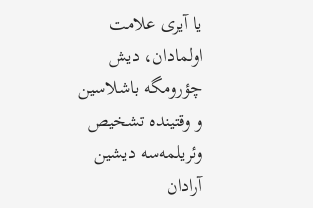یا آیری علامت اولمادان، دیش چؤرومگه باشلاسین و وقتینده تشخیص وئریلمه‌سه دیشین آرادان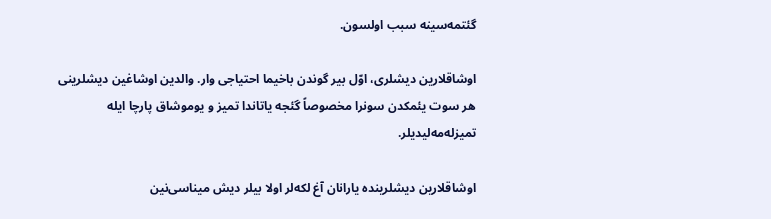گئتمه‌سینه سبب اولسون.

اوشاقلارین دیشلری، اوّل بیر گوندن باخیما احتیاجی وار. والدین اوشاغین دیشلرینی هر سوت یئمكدن سونرا مخصوصاً گئجه یاتاندا تمیز و یوموشاق پارچا ایله تمیزله‌مه‌لیدیلر.

اوشاقلارین دیشلرینده یارانان آغ لكه‌لر اولا بیلر دیش میناسی‌نین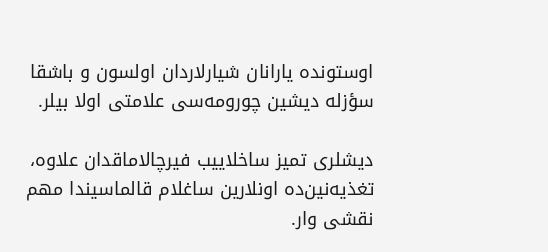اوستونده یارانان شیارلاردان اولسون و باشقا سؤزله دیشین چورومه‌سی علامتی اولا بیلر.

دیشلری تمیز ساخلاییب فیرچالاماقدان علاوه، تغذیه‌نین‌ده اونلارین ساغلام قالماسیندا مهم نقشی وار.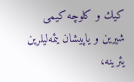كیك و كلوچه كیمی شیرین و یاپیشان یئمه‌لیلرین یئرینه،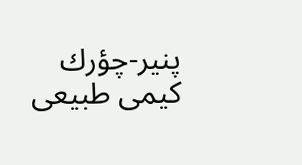پنیر-چؤرك كیمی طبیعی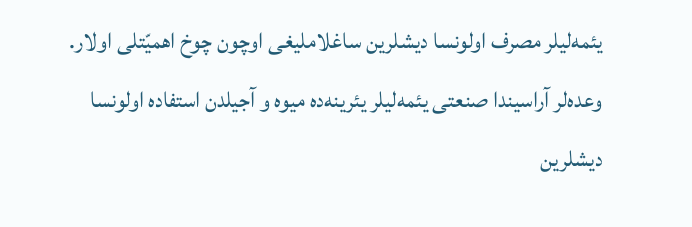یئمه‌لیلر مصرف اولونسا دیشلرین ساغلاملیغی اوچون چوخ اهمیّتلی اولار. وعده‌لر آراسیندا صنعتی یئمه‌لیلر یئرینه‌ده میوه و آجیلدن استفاده اولونسا دیشلرین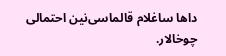داها ساغلام قالماسی‌نین احتمالی چوخالار.